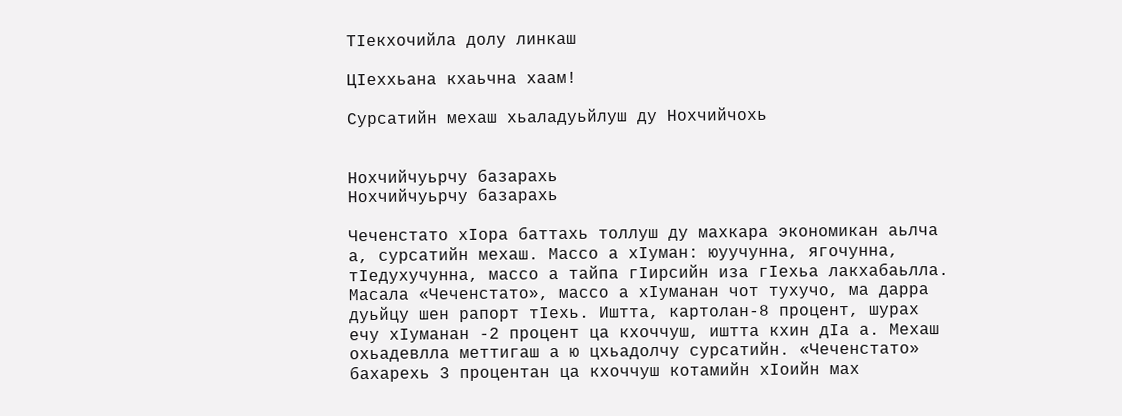ТIекхочийла долу линкаш

ЦIеххьана кхаьчна хаам!

Cурсатийн мехаш хьаладуьйлуш ду Нохчийчохь


Нохчийчуьрчу базарахь
Нохчийчуьрчу базарахь

Чеченстато хIора баттахь толлуш ду махкара экономикан аьлча а, сурсатийн мехаш. Массо а хIуман: юуучунна, ягочунна, тIедухучунна, массо а тайпа гIирсийн иза гIехьа лакхабаьлла. Масала «Чеченстато», массо а хIуманан чот тухучо, ма дарра дуьйцу шен рапорт тIехь. Иштта, картолан-8 процент, шурах ечу хIуманан -2 процент ца кхоччуш, иштта кхин дIа а. Мехаш охьадевлла меттигаш а ю цхьадолчу сурсатийн. «Чеченстато» бахарехь 3 процентан ца кхоччуш котамийн хIоийн мах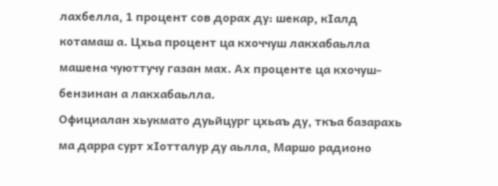лахбелла, 1 процент сов дорах ду: шекар, кIалд котамаш а. Цхьа процент ца кхоччуш лакхабаьлла машена чуюттучу газан мах. Ах проценте ца кхочуш-бензинан а лакхабаьлла.
Официалан хьукмато дуьйцург цхьаъ ду, ткъа базарахь ма дарра сурт хIотталур ду аьлла, Маршо радионо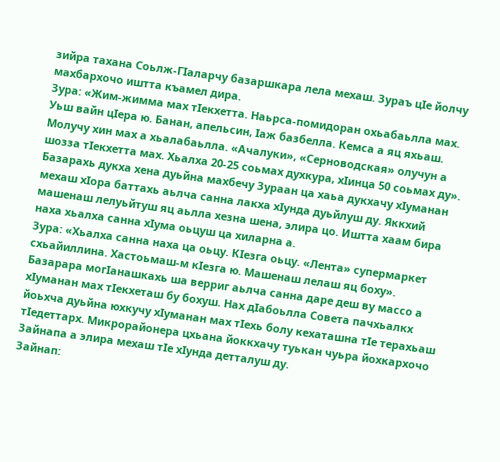зийра тахана Соьлж-ГIаларчу базаршкара лела мехаш. Зураъ цIе йолчу махбархочо иштта къамел дира.
Зура: «Жим-жимма мах тIекхетта. Наьрса-помидоран охьабаьлла мах. Уьш вайн цIера ю. Банан, апельсин, Iаж базбелла. Кемса а яц яхьаш. Молучу хин мах а хьалабаьлла. «Ачалуки», «Серноводская» олучун а шозза тIекхетта мах. Хьалха 20-25 соьмах духкура, хIинца 50 соьмах ду».
Базарахь дукха хена дуьйна махбечу Зураан ца хаьа дукхачу хIуманан мехаш хIора баттахь аьлча санна лакха хIунда дуьйлуш ду. Яккхий машенаш лелуьйтуш яц аьлла хезна шена, элира цо. Иштта хаам бира наха хьалха санна хIума оьцуш ца хиларна а.
Зура: «Хьалха санна наха ца оьцу. КIезга оьцу. «Лента» супермаркет схьайиллина. Хастоьмаш-м кIезга ю. Машенаш лелаш яц боху».
Базарара могIанашкахь ша верриг аьлча санна даре деш ву массо а хIуманан мах тIекхеташ бу бохуш. Нах дIабоьлла Совета пачхьалкх йоьхча дуьйна юхкучу хIуманан мах тIехь болу кехаташна тIе терахьаш тIедеттарх. Микрорайонера цхьана йоккхачу туькан чуьра йохкархочо Зайнапа а элира мехаш тIе хIунда детталуш ду.
Зайнап: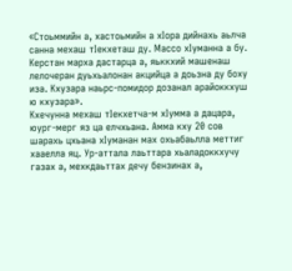«Стоьммийн а, хастоьмийн а хIора дийнахь аьлча санна мехаш тIекхеташ ду. Массо хIуманна а бу. Керстан марха дастарца а, яьккхий машенаш лелочеран дуьхьалонан акцийца а доьзна ду боху иза. Кхузара наьрс-помидор дозанал арайоккхуш ю кхузара».
Кхечунна мехаш тIекхетча-м хIумма а дацара, юург-мерг яз ца елчхьана. Амма кху 20 сов шарахь цхьана хIуманан мах охьабаьлла меттиг хааелла яц. Ур-аттала лаьттара хьаладоккхучу газах а, мехкдаьттах дечу бензинах а,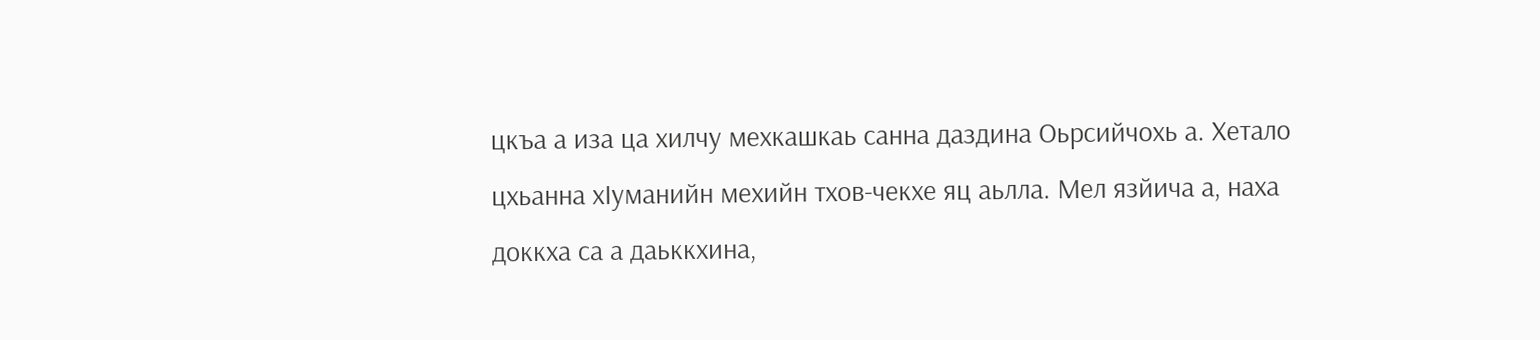цкъа а иза ца хилчу мехкашкаь санна даздина Оьрсийчохь а. Хетало цхьанна хIуманийн мехийн тхов-чекхе яц аьлла. Мел язйича а, наха доккха са а даьккхина,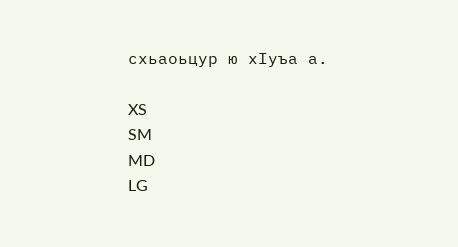схьаоьцур ю хIуъа а.

XS
SM
MD
LG